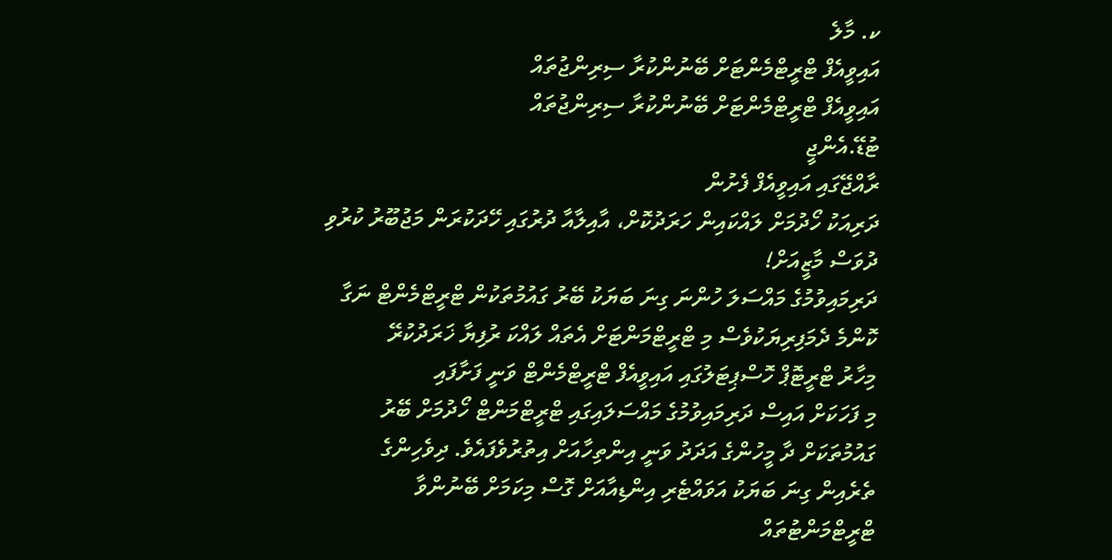ކ. މާލެ
އައިވީއެފް ޓްރީޓްމެންޓަށް ބޭނުންކުރާ ސިރިންޖުތައް
އައިވީއެފް ޓްރީޓްމެންޓަށް ބޭނުންކުރާ ސިރިންޖުތައް
ޓުޑޭ.އެންޖީ
ރާއްޖޭގައި އައިވީއެފް ފެށުން
ދަރިއަކު ހޯދުމަށް ލައްކައިން ހަރަދުކޮށް، އާއިލާއާ ދުރުގައި ހޭދަކުރަން މަޖުބޫރު ކުރުވި ދުވަސް މާޒީއަށް!
ދަރިމައިވުމުގެ މައްސަލަ ހުންނަ ގިނަ ބަޔަކު ބޭރު ގައުމުތަކުން ޓްރީޓްމެންޓް ނަގާ
ކޮންމެ ދެމަފިރިޔަކުވެސް މި ޓްރީޓްމަންޓަށް އެތައް ލައްކަ ރުފިޔާ ޚަރަދުކުރޭ
މިހާރު ޓްރީޓޮޕް ހޮސްޕިޓަލުގައި އައިވީއެފް ޓްރީޓްމެންޓް ވަނީ ފަށާފައި
މި ފަހަކަށް އައިސް ދަރިމައިވުމުގެ މައްސަލައިގައި ޓްރީޓްމަންޓް ހޯދުމަށް ބޭރު ގައުމުތަކަށް ދާ މީހުންގެ އަދަދު ވަނީ އިންތިހާއަށް އިތުރުވެފައެވެ. ދިވެހިންގެ ތެރެއިން ގިނަ ބަޔަކު އަވައްޓެރި އިންޑިއާއަށް ގޮސް މިކަމަށް ބޭނުންވާ ޓްރީޓްމަންޓުތައް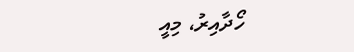ހޯދާއިރު، މިއީ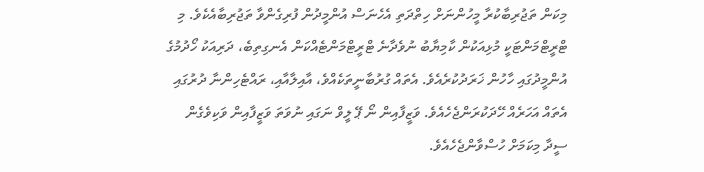މިކަން ތަޖުރިބާކުރާ މީހުންނަށް ހިތްދަތި އެހެނަސް އުންމީދުން ފުރިގެންވާ ތަޖުރިބާއެކެވެ. މި ޓްރީޓްމަންޓަކީ މުޅިއަކުން ކާމިޔާބު ނުވެދާނެ ޓްރީޓްމަންޓެއްކަން އެނގިތިބެ، ދަރިއަކު ހޯދުމުގެ އުންމީދުގައި ހާހުން ޚަރަދުކުރެއެވެ. އެތައް ގުރުބާނީތަކެއްވެ، އާއިލާއާއި، ރައްޓެހިންނާ ދުރުގައި އެތައް އަހަރެއް ހޭދަކުރަންޖެހެއެވެ. ވަޒީފާއިން ނޯ ޕޭ ލީވް ނަގައި ނުވަތަ ވަޒީފާއިން ވަކިވެގެން ސީދާ މިކަމަށް ހުސްވާންޖެހެއެވެ.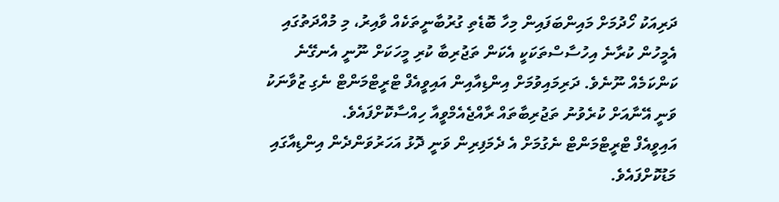ދަރިއަކު ހޯދުމަށް މައިންބަފައިން މިހާ ބޮޑެތި ގުރުބާނީތަކެއް ވާއިރު، މި މުއްދަތުގައި އެމީހުން ކުރާނެ އިހުސާސްތަކަކީ އެކަން ތަޖުރިބާ ކުރި މީހަކަށް ނޫނީ އެނގޭނެ ކަންކަމެއް ނޫނެވެ. ދަރިމައިވުމަށް އިންޑިއާއިން އައިވީއެފް ޓްރީޓްމަންޓް ނެގި ޒުވާނަކު ވަނީ އޭނާއަށް ކުރެވުނު ތަޖުރިބާތައް ރާއްޖެއެމްވީއާ ހިއްސާކޮށްފައެވެ.
އައިވީއެފް ޓްރީޓްމަންޓް ނެގުމަށް އެ ދެމަފިރިން ވަނީ ދޮޅު އަހަރުވަންދެން އިންޑިއާގައި މަޑުކޮށްފައެވެ.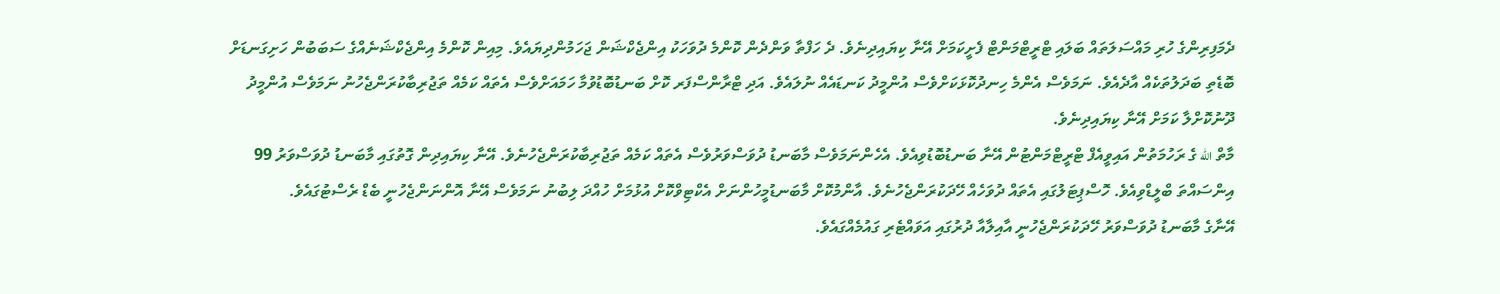ދެމަފިރިންގެ ހުރި މައްސަލަތައް ބަލައި ޓްރީޓްމަންޓް ފެށީކަމަށް އޭނާ ކިޔައިދިނެވެ. ދެ ހަފްތާ ވަންދެން ކޮންމެ ދުވަހަކު އިންޖެކްޝަން ޖަހަމުންދިޔައެވެ. މިއިން ކޮންމެ އިންޖެކްޝަނެއްގެ ސަބަބުން ހަށިގަނޑަށް ބޮޑެތި ބަދަލުތަކެއް އާދެއެވެ. ނަމަވެސް އެންމެ ހިނދުކޮޅަކަށްވެސް އުންމީދު ކަނޑައެއް ނުލައެވެ. އަދި ޓްރާންސްފަރ ކޮށް ބަނޑުބޮޑުވުމާ ހަމައަށްވެސް އެތައް ކަމެއް ތަޖުރިބާކުރަންޖެހުނު ނަމަވެސް އުންމީދު ދޫނުކޮށްލާ ކަމަށް އޭނާ ކިޔައިދިނެވެ.
މާތް الله ގެ ރަހުމަތުން އައިވީއެފް ޓްރީޓްމަންޓުން އޭނާ ބަނޑުބޮޑުވިއެވެ. އެހެންނަމަވެސް މާބަނޑު ދުވަސްވަރުވެސް އެތައް ކަމެއް ތަޖުރިބާކުރަންޖެހުނެވެ. އޭނާ ކިޔައިދިން ގޮތުގައި މާބަނޑު ދުވަސްވަރު 99 އިންސައްތަ ބްލީޑްވިއެވެ. ހޮސްޕިޓަލުގައި އެތައް ދުވަހެއް ހޭދަކުރަންޖެހުނެވެ. އާންމުކޮށް މާބަނޑުމީހުންނަށް އެކްޓިވްކޮށް އުޅުމަށް ހުއްދަ ލިބުނު ނަމަވެސް އޭނާ އޮންނަންޖެހުނީ ބެޑް ރެސްޓުގައެވެ.
އޭނާގެ މާބަނޑު ދުވަސްވަރު ހޭދަކުރަންޖެހުނީ އާއިލާއާ ދުރުގައި އަވައްޓެރި ގައުމެއްގައެވެ.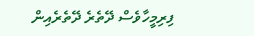ފިރިމީހާވެސް ދޭތެރެ ދޭތެރެއިން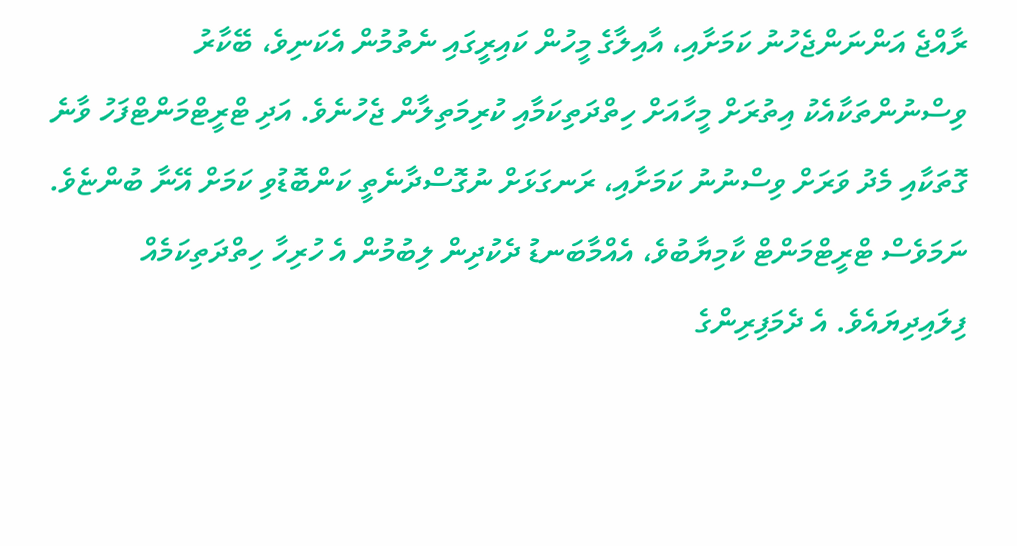ރާއްޖެ އަންނަންޖެހުނު ކަމަށާއި، އާއިލާގެ މީހުން ކައިރީގައި ނެތުމުން އެކަނިވެ، ބޭކާރު ވިސްނުންތަކާއެކު އިތުރަށް މީހާއަށް ހިތްދަތިކަމާއި ކުރިމަތިލާން ޖެހުނެވެ. އަދި ޓްރީޓްމަންޓްފަހު ވާނެ ގޮތަކާއި މެދު ވަރަށް ވިސްނުނު ކަމަށާއި، ރަނގަޅަށް ނުގޮސްދާނެތީ ކަންބޮޑުވި ކަމަށް އޭނާ ބުންޏެވެ.
ނަމަވެސް ޓްރީޓްމަންޓް ކާމިޔާބުވެ، އެއްމާބަނޑު ދެކުދިން ލިބުމުން އެ ހުރިހާ ހިތްދަތިކަމެއް ފިލައިދިޔައެވެ. އެ ދެމަފިރިންގެ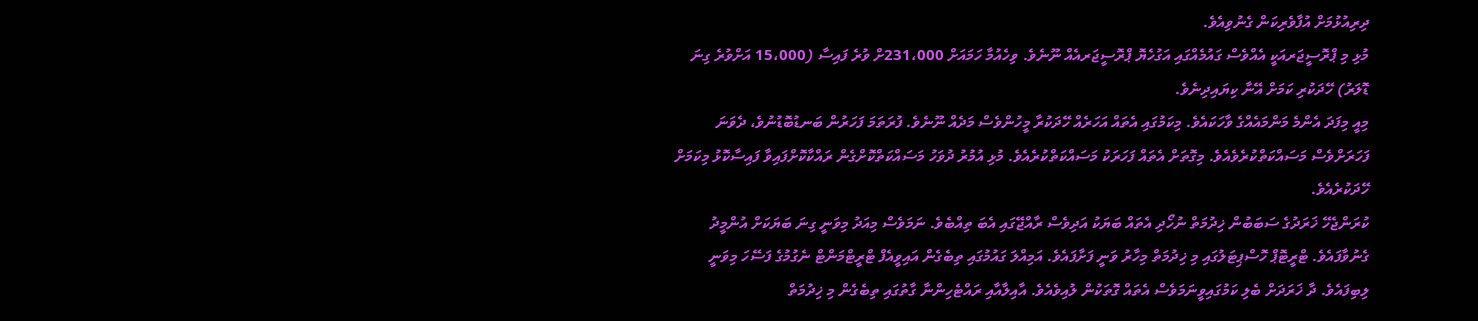ދިރިއުޅުމަށް އުފާވެރިކަން ގެނުވިއެވެ.
މުޅި މި ޕްރޮސީޖަރއަކީ އެއްވެސް ގައުމެއްގައި އަގުހެޔޮ ޕްރޮސީޖަރއެއް ނޫނެވެ. ވިހެއުމާ ހަމައަށް 231،000ށް ވުރެ ފައިސާ (15،000 އަށްވުރެ ގިނަ ޑޮލަރު) ހޭދަކުރި ކަމަށް އޭނާ ކިޔައިދިނެވެ.
މިއީ މިފަދަ އެންމެ މަންމައެއްގެ ވާހަކައެވެ. މިކަމުގައި އެތައް އަހަރެއް ހޭދަކުރާ މީހުންވެސް މަދެއް ނޫނެވެ. ފުރަތަމަ ފަހަރުން ބަނޑުބޮޑުނުވެ، ދެވަނަ ފަހަރަށްވެސް މަސައްކަތްކުރެވެއެވެ. މިގޮތަށް އެތައް ފަހަރަކު މަސައްކަތްކުރެއެވެ. މުޅި އުމުރު ދުވަހު މަސައްކަތްކޮށްގެން ރައްކާކޮށްފައިވާ ފައިސާކޮޅު މިކަމަށް ހޭދަކުރެއެވެ.
ކުރަންޖެހޭ ޚަރަދުގެ ސަބަބުން ޚިދުމަތް ނުހޯދި އެތައް ބަޔަކު އަދިވެސް ރާއްޖޭގައި އެބަ ތިއްބެވެ. ނަމަވެސް މިއަދު މިވަނީ ގިނަ ބަޔަކަށް އުންމީދު ގެނުވާފައެވެ. ޓްރީޓޮޕް ހޮސްޕިޓަލުގައި މި ޚިދުމަތް މިހާރު ވަނީ ފަށާފައެވެ. އަމިއްލަ ގައުމުގައި ތިބެގެން އައިވީއެފް ޓްރީޓްމަންޓް ނެގުމުގެ ފަސޭހަ މިވަނީ ލިބިފައެވެ. ދާ ޚަރަދަށް ބެލި ކަމުގައިވީނަމަވެސް އެތައް ގޮތަކުން ލުއިވެއެވެ. އާއިލާއާއި ރައްޓެހިންނާ ގާތުގައި ތިބެގެން މި ޚިދުމަތް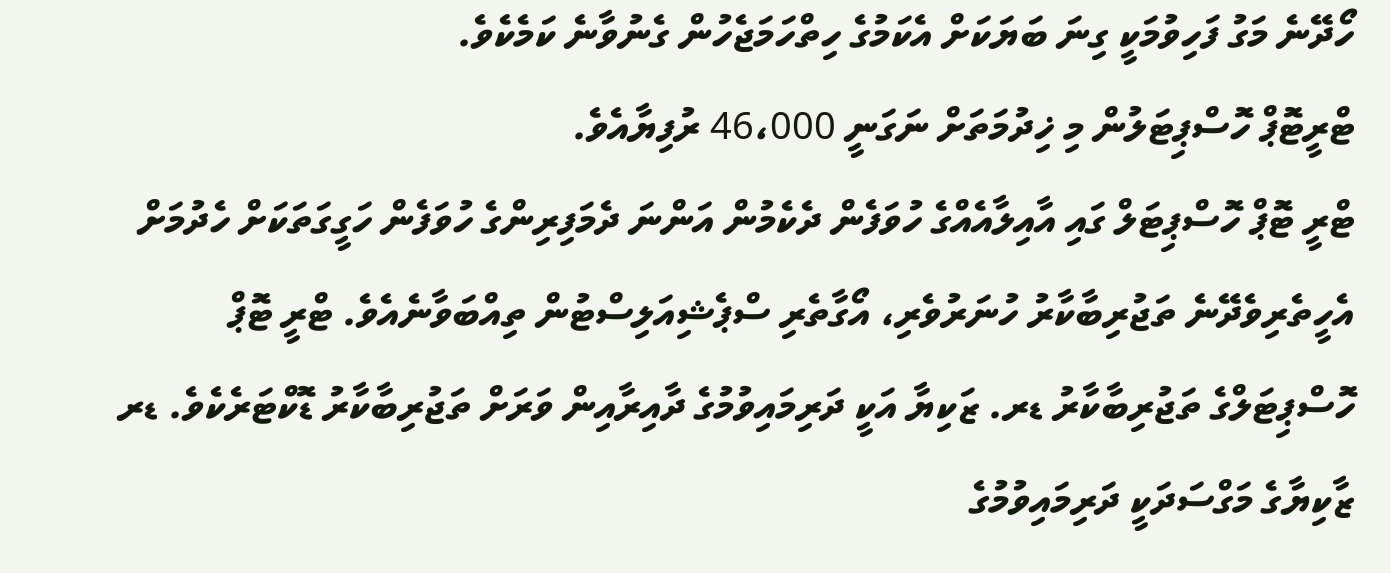ހޯދޭނެ މަގު ފަހިވުމަކީ ގިނަ ބަޔަކަށް އެކަމުގެ ހިތްހަމަޖެހުން ގެނުވާނެ ކަމެކެވެ.
ޓްރީޓޮޕް ހޮސްޕިޓަލުން މި ޚިދުމަތަށް ނަގަނީ 46،000 ރުފިޔާއެވެ.
ޓްރީ ޓޮޕް ހޮސްޕިޓަލް ގައި އާއިލާއެއްގެ ހުވަފެން ދެކެމުން އަންނަ ދެމަފިރިންގެ ހުވަފެން ހަގީގަތަކަށް ހެދުމަށް އެހީތެރިވެދޭނެ ތަޖުރިބާކާރު ހުނަރުވެރި، އޯގާތެރި ސްޕެޝިއަލިސްޓުން ތިއްބަވާނެއެވެ. ޓްރީ ޓޮޕް ހޮސްޕިޓަލްގެ ތަޖުރިބާކާރު ޑރ. ޒަކިޔާ އަކީ ދަރިމައިވުމުގެ ދާއިރާއިން ވަރަށް ތަޖުރިބާކާރު ޑޮކްޓަރެކެވެ. ޑރ ޒާކިޔާގެ މަގްސަދަކީ ދަރިމައިވުމުގެ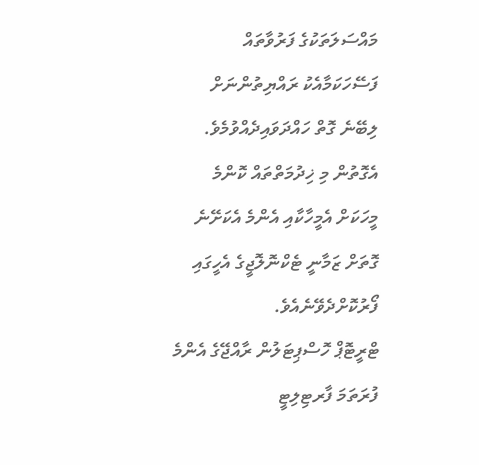މައްސަލަތަކުގެ ފަރުވާތައް ފަސޭހަކަމާއެކު ރައްޔިތުންނަށް ލިބޭނެ ގޮތް ހައްދަވައިދެއްވުމެވެ. އެގޮތުން މި ޚިދުމަތްތައް ކޮންމެ މީހަކަށް އެމީހާކާއި އެންމެ އެކަށޭނެ ގޮތަށް ޒަމާނީ ޓެކްނޮލޮޖީގެ އެހީގައި ފޯރުކޮށްދެވޭނެއެވެ.
ޓްރީޓޮޕް ހޮސްޕިޓަލުން ރާއްޖޭގެ އެންމެ ފުރަތަމަ ފާރޓިލިޓީ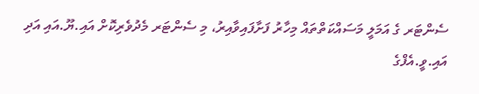ސެންޓަރ ގެ އަމަލީ މަސައްކަތްތައް މިހާރު ފަށާފައިވާއިރު، މި ސެންޓަރ މެދުވެރިކޮށް އައި.ޔޫ.އައި އަދި އައި.ވީ.އެފްގެ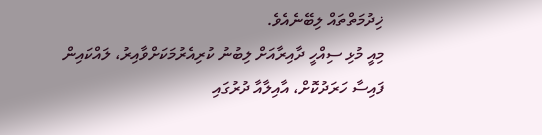ޚިދުމަތްތައް ލިބޭނެއެވެ.
މިއީ މުޅި ސިއްހީ ދާއިރާއަށް ލިބުނު ކުރިއެރުމަކަށްވާއިރު، ލައްކައިން ފައިސާ ހަރަދުކޮށް، އާއިލާއާ ދުރުގައި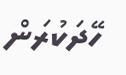ހޭދަކުރަން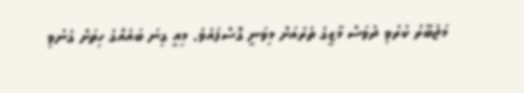މަޖުބޫރު ކުރުވި ދުވަސް މާޒީގެ ތެރެއަށް މިވަނީ ގޮސްފައެވެ. މިއީ ގިނަ ބައެއްގެ ހިތަށް ގެނުވި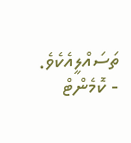ތަސައްލީއެކެވެ.
- ކޮމެންޓް